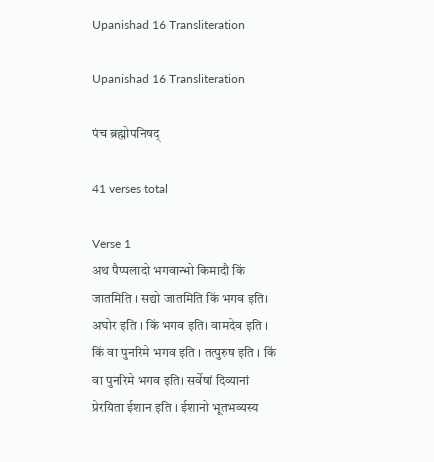Upanishad 16 Transliteration

Upanishad 16 Transliteration

पंच ब्रह्मोपनिषद्

41 verses total

Verse 1
अथ पैप्पलादो भगवान्भो किमादौ किं जातमिति । सद्यो जातमिति किं भगव इति। अघोर इति । किं भगव इति। वामदेव इति । किं वा पुनरिमे भगव इति । तत्पुरुष इति । किं वा पुनरिमे भगव इति। सर्वेषां दिव्यानां प्रेरयिता ईशान इति । ईशानो भूतभव्यस्य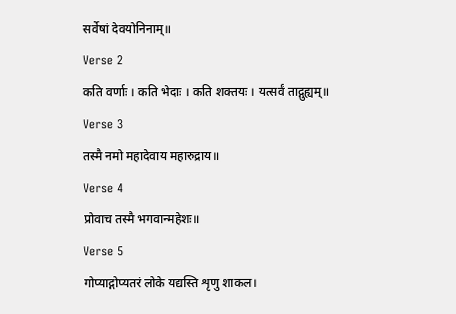सर्वेषां देवयोनिनाम्॥
Verse 2
कति वर्णाः । कति भेदाः । कति शक्तयः । यत्सर्वं ताद्गुह्यम्॥
Verse 3
तस्मै नमो महादेवाय महारुद्राय॥
Verse 4
प्रोवाच तस्मै भगवान्महेशः॥
Verse 5
गोप्याद्गोप्यतरं लोके यद्यस्ति शृणु शाकल।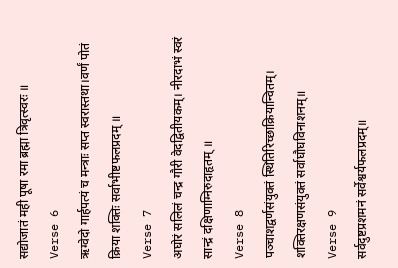सद्योजातं मही पूषा रमा ब्रह्मा त्रिवृत्स्वरः ॥
Verse 6
ऋग्वेदो गार्हपत्यं च मन्त्राः सप्त स्वरास्तथा।वर्णं पोतं क्रिया शक्तिः सर्वाभीष्टफलप्रदम् ॥
Verse 7
अघोरं सलिलं चन्द्र गौरी वेदद्वितीयकम्। नीरदाभं स्वरं सान्द्रं दक्षिणाग्निरुदाहृतम् ॥
Verse 8
पञ्चाशद्वर्णसंयुक्तं स्थितिरिच्छाक्रियान्वितम्। शक्तिरक्षणसंयुक्तं सर्वाघौघविनाशनम्॥
Verse 9
सर्वदुष्टप्रशमनं सर्वेश्वर्यफलप्रदम्॥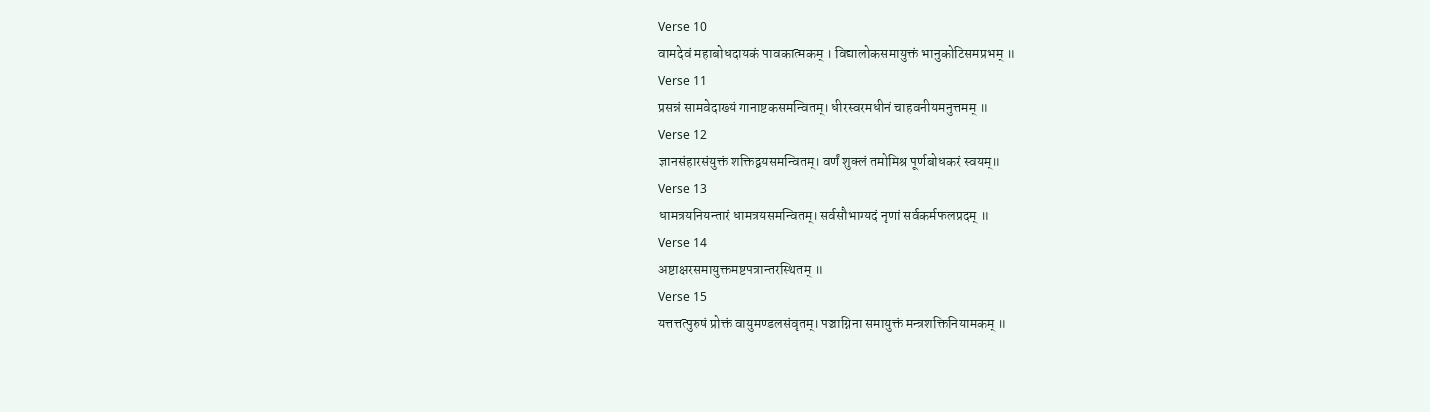Verse 10
वामदेवं महाबोधदायकं पावकात्मकम् । विद्यालोकसमायुक्तं भानुकोटिसमप्रभम् ॥
Verse 11
प्रसन्नं सामवेदाख्यं गानाष्टकसमन्वितम्। धीरस्वरमधीनं चाहवनीयमनुत्तमम् ॥
Verse 12
ज्ञानसंहारसंयुक्तं शक्तिद्वयसमन्वितम्। वर्णं शुक्लं तमोमिश्र पूर्णबोधकरं स्वयम्॥
Verse 13
धामत्रयनियन्तारं धामत्रयसमन्वितम्। सर्वसौभाग्यदं नृणां सर्वकर्मफलप्रदम् ॥
Verse 14
अष्टाक्षरसमायुक्तमष्टपत्रान्तरस्थितम् ॥
Verse 15
यत्तत्तत्पुरुषं प्रोक्तं वायुमण्डलसंवृतम्। पञ्चाग्निना समायुक्तं मन्त्रशक्तिनियामकम् ॥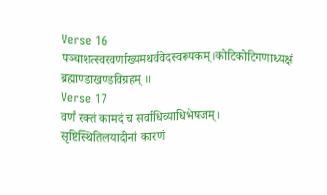Verse 16
पञ्चाशत्स्वरवर्णाख्यमथर्ववेदस्वरूपकम्।कोटिकोटिगणाध्यक्षं ब्रह्माण्डाखण्डविग्रहम् ॥
Verse 17
वर्णं रक्तं कामदं च सर्वाधिव्याधिभेषजम्। सृष्टिस्थितिलयादीनां कारणं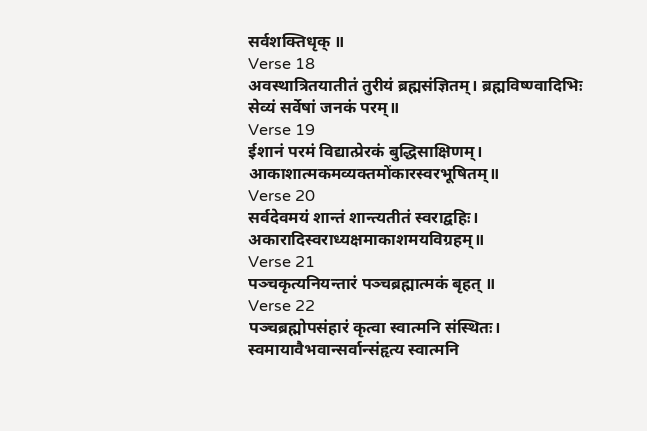सर्वशक्तिधृक् ॥
Verse 18
अवस्थात्रितयातीतं तुरीयं ब्रह्मसंज्ञितम्। ब्रह्मविष्ण्वादिभिः सेव्यं सर्वेषां जनकं परम्॥
Verse 19
ईशानं परमं विद्यात्प्रेरकं बुद्धिसाक्षिणम्। आकाशात्मकमव्यक्तमोंकारस्वरभूषितम्॥
Verse 20
सर्वदेवमयं शान्तं शान्त्यतीतं स्वराद्वहिः। अकारादिस्वराध्यक्षमाकाशमयविग्रहम्॥
Verse 21
पञ्चकृत्यनियन्तारं पञ्चब्रह्मात्मकं बृहत् ॥
Verse 22
पञ्चब्रह्मोपसंहारं कृत्वा स्वात्मनि संस्थितः। स्वमायावैभवान्सर्वान्संहृत्य स्वात्मनि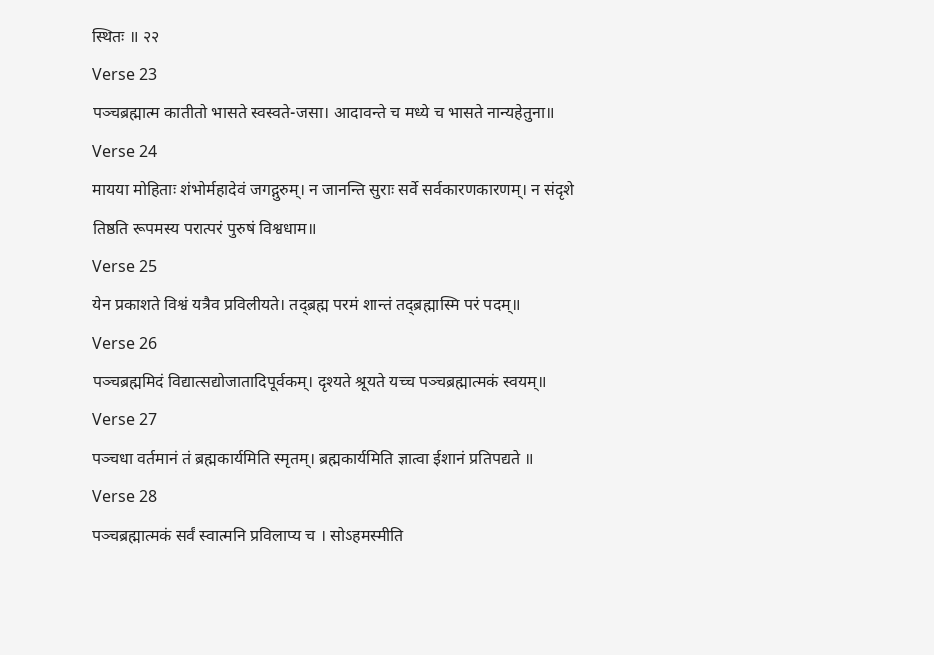स्थितः ॥ २२
Verse 23
पञ्चब्रह्मात्म कातीतो भासते स्वस्वते-जसा। आदावन्ते च मध्ये च भासते नान्यहेतुना॥
Verse 24
मायया मोहिताः शंभोर्महादेवं जगद्गुरुम्। न जानन्ति सुराः सर्वे सर्वकारणकारणम्। न संदृशे तिष्ठति रूपमस्य परात्परं पुरुषं विश्वधाम॥
Verse 25
येन प्रकाशते विश्वं यत्रैव प्रविलीयते। तद्ब्रह्म परमं शान्तं तद्ब्रह्मास्मि परं पदम्॥
Verse 26
पञ्चब्रह्ममिदं विद्यात्सद्योजातादिपूर्वकम्। दृश्यते श्रूयते यच्च पञ्चब्रह्मात्मकं स्वयम्॥
Verse 27
पञ्चधा वर्तमानं तं ब्रह्मकार्यमिति स्मृतम्। ब्रह्मकार्यमिति ज्ञात्वा ईशानं प्रतिपद्यते ॥
Verse 28
पञ्चब्रह्मात्मकं सर्वं स्वात्मनि प्रविलाप्य च । सोऽहमस्मीति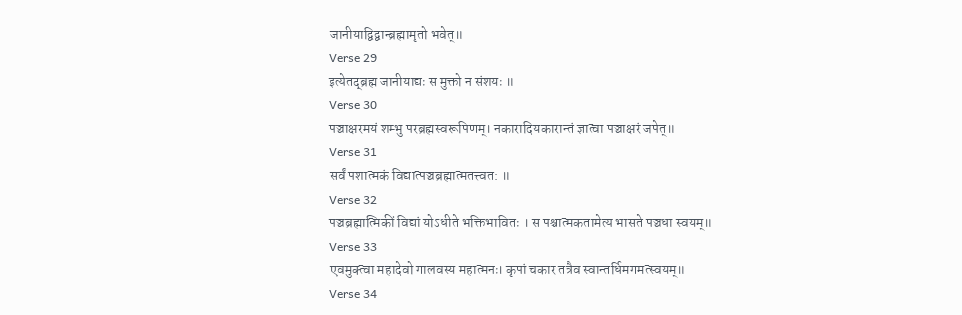जानीयाद्विद्वान्ब्रह्मामृतो भवेत्॥
Verse 29
इत्येतद्ब्रह्म जानीयाद्यः स मुक्तो न संशयः ॥
Verse 30
पञ्चाक्षरमयं शम्भु परब्रह्मस्वरूपिणम्। नकारादियकारान्तं ज्ञात्वा पञ्चाक्षरं जपेत्॥
Verse 31
सर्वं पशात्मकं विद्यात्पञ्चब्रह्मात्मतत्त्वत: ॥
Verse 32
पञ्चब्रह्मात्मिकीं विद्यां योऽधीते भक्तिभावितः । स पश्चात्मकतामेत्य भासते पञ्चधा स्वयम्॥
Verse 33
एवमुक्त्वा महादेवो गालवस्य महात्मनः। कृपां चकार तत्रैव स्वान्तर्धिमगमत्स्वयम्॥
Verse 34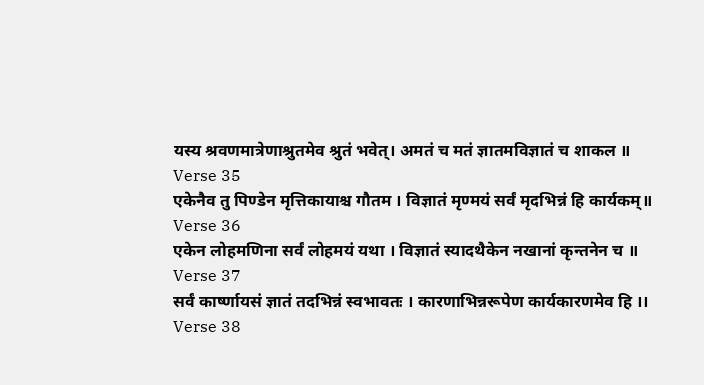यस्य श्रवणमात्रेणाश्रुतमेव श्रुतं भवेत्। अमतं च मतं ज्ञातमविज्ञातं च शाकल ॥
Verse 35
एकेनैव तु पिण्डेन मृत्तिकायाश्च गौतम । विज्ञातं मृण्मयं सर्वं मृदभिन्नं हि कार्यकम्॥
Verse 36
एकेन लोहमणिना सर्वं लोहमयं यथा । विज्ञातं स्यादथैकेन नखानां कृन्तनेन च ॥
Verse 37
सर्वं कार्ष्णायसं ज्ञातं तदभिन्नं स्वभावतः । कारणाभिन्नरूपेण कार्यकारणमेव हि ।।
Verse 38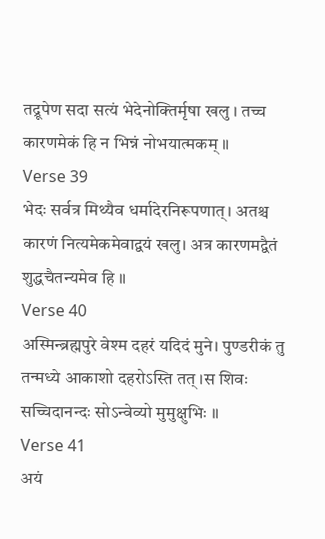तद्रूपेण सदा सत्यं भेदेनोक्तिर्मृषा खलु । तच्च कारणमेकं हि न भिन्नं नोभयात्मकम् ॥
Verse 39
भेदः सर्वत्र मिथ्यैव धर्मादेरनिरूपणात्। अतश्च कारणं नित्यमेकमेवाद्वयं खलु। अत्र कारणमद्वैतं शुद्धचैतन्यमेव हि ॥
Verse 40
अस्मिन्ब्रह्मपुरे वेश्म दहरं यदिदं मुने। पुण्डरीकं तु तन्मध्ये आकाशो दहरोऽस्ति तत् ।स शिवः सच्चिदानन्दः सोऽन्वेव्यो मुमुक्षुभिः ॥
Verse 41
अयं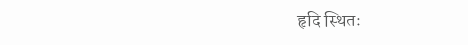हृदि स्थितः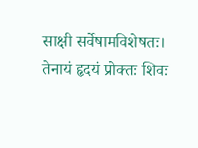साक्षी सर्वेषामविशेषतः। तेनायं हृदयं प्रोक्तः शिवः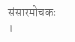संसारमोचकः ।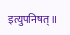इत्युपनिषत् ॥